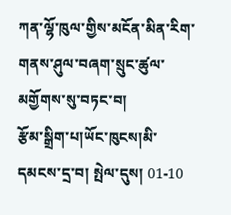ཀན་ལྷོ་ཁུལ་གྱིས་མངོན་མིན་རིག་གནས་ཤུལ་བཞག་སྲུང་ཚུལ་མགྱོགས་སུ་བཏང་བ།
རྩོམ་སྒྲིག་པ།ཡོང་ཁུངས།མི་དམངས་དྲ་བ། སྤེལ་དུས། 01-10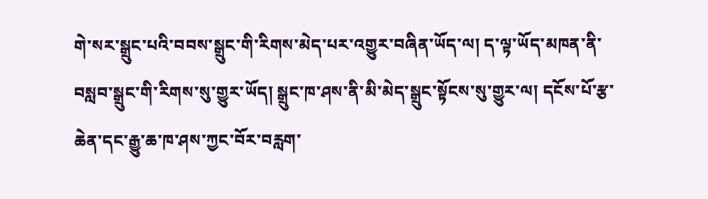གེ་སར་སྒྲུང་པའི་བབས་སྒྲུང་གི་རིགས་མེད་པར་འགྱུར་བཞིན་ཡོད་ལ། ད་ལྟ་ཡོད་མཁན་ནི་བསླབ་སྒྲུང་གི་རིགས་སུ་གྱུར་ཡོད། སྒྲུང་ཁ་ཤས་ནི་མི་མེད་སྒྲུང་སྟོངས་སུ་གྱུར་ལ། དངོས་པོ་རྩ་ཆེན་དང་རྒྱུ་ཆ་ཁ་ཤས་ཀྱང་བོར་བརླག་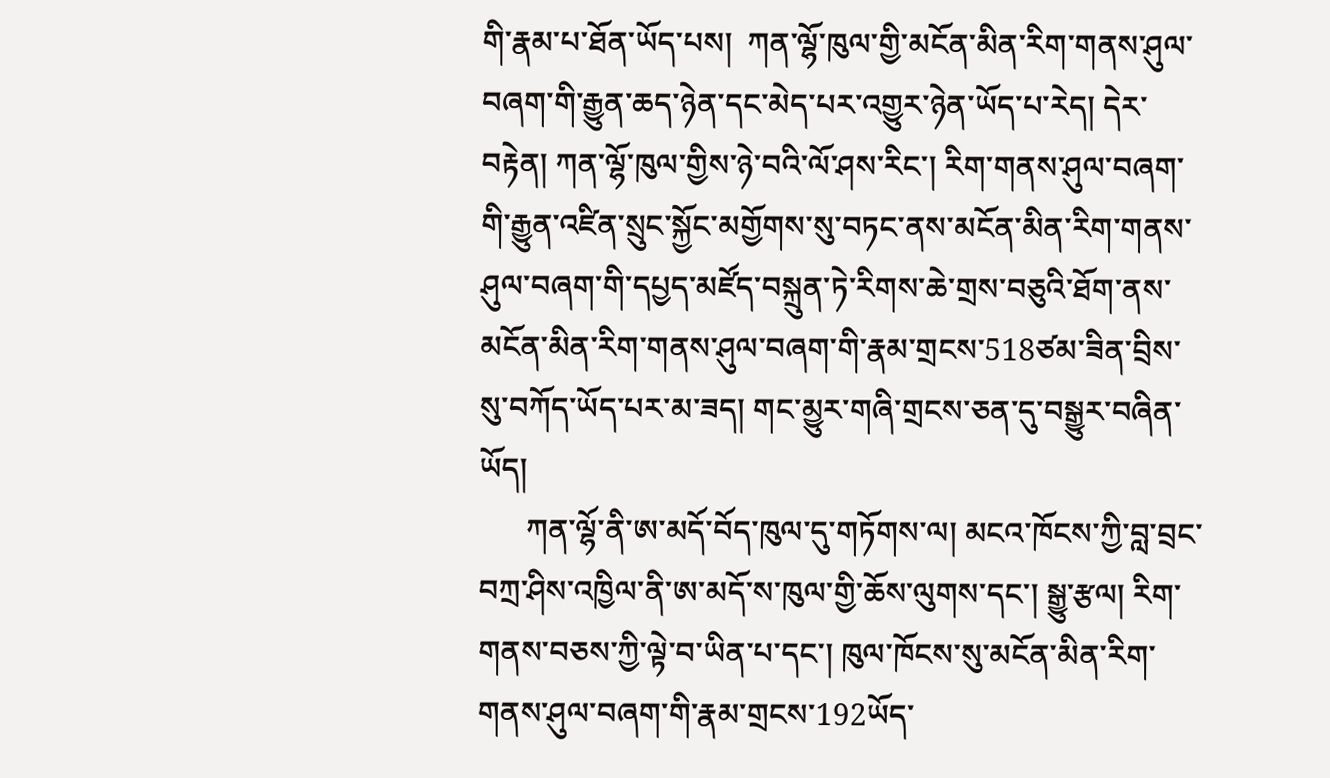གི་རྣམ་པ་ཐོན་ཡོད་པས།  ཀན་ལྷོ་ཁུལ་གྱི་མངོན་མིན་རིག་གནས་ཤུལ་བཞག་གི་རྒྱུན་ཆད་ཉེན་དང་མེད་པར་འགྱུར་ཉེན་ཡོད་པ་རེད། དེར་བརྟེན། ཀན་ལྷོ་ཁུལ་གྱིས་ཉེ་བའི་ལོ་ཤས་རིང་། རིག་གནས་ཤུལ་བཞག་གི་རྒྱུན་འཛིན་སྲུང་སྐྱོང་མགྱོགས་སུ་བཏང་ནས་མངོན་མིན་རིག་གནས་ཤུལ་བཞག་གི་དཔྱད་མཛོད་བསྐྲུན་ཏེ་རིགས་ཆེ་གྲས་བཅུའི་ཐོག་ནས་མངོན་མིན་རིག་གནས་ཤུལ་བཞག་གི་རྣམ་གྲངས་518ཙམ་ཟིན་བྲིས་སུ་བཀོད་ཡོད་པར་མ་ཟད། གང་མྱུར་གཞི་གྲངས་ཅན་དུ་བསྒྱུར་བཞིན་ཡོད།
      ཀན་ལྷོ་ནི་ཨ་མདོ་བོད་ཁུལ་དུ་གཏོགས་ལ། མངའ་ཁོངས་ཀྱི་བླ་བྲང་བཀྲ་ཤིས་འཁྱིལ་ནི་ཨ་མདོ་ས་ཁུལ་གྱི་ཆོས་ལུགས་དང་། སྒྱུ་རྩལ། རིག་གནས་བཅས་ཀྱི་ལྟེ་བ་ཡིན་པ་དང་། ཁུལ་ཁོངས་སུ་མངོན་མིན་རིག་གནས་ཤུལ་བཞག་གི་རྣམ་གྲངས་192ཡོད་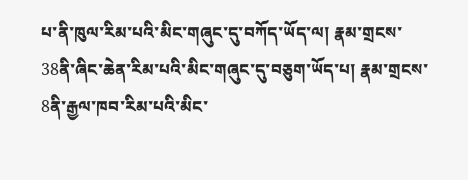པ་ནི་ཁུལ་རིམ་པའི་མིང་གཞུང་དུ་བཀོད་ཡོད་ལ། རྣམ་གྲངས་38ནི་ཞིང་ཆེན་རིམ་པའི་མིང་གཞུང་དུ་བཅུག་ཡོད་པ། རྣམ་གྲངས་8ནི་རྒྱལ་ཁབ་རིམ་པའི་མིང་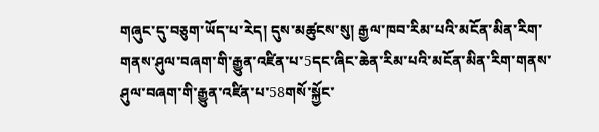གཞུང་དུ་བཅུག་ཡོད་པ་རེད། དུས་མཚུངས་སུ། རྒྱལ་ཁབ་རིམ་པའི་མངོན་མིན་རིག་གནས་ཤུལ་བཞག་གི་རྒྱུན་འཛིན་པ་5དང་ཞིང་ཆེན་རིམ་པའི་མངོན་མིན་རིག་གནས་ཤུལ་བཞག་གི་རྒྱུན་འཛིན་པ་58གསོ་སྐྱོང་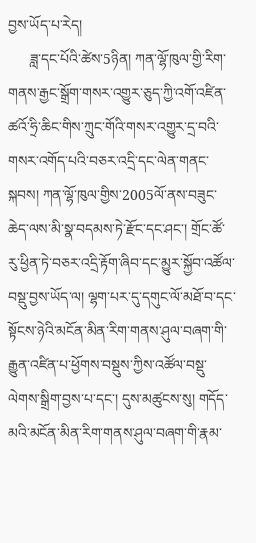བྱས་ཡོད་པ་རེད།
      ཟླ་དང་པོའི་ཚེས་5ཉིན། ཀན་ལྷོ་ཁུལ་གྱི་རིག་གནས་རྒྱང་སྒྲོག་གསར་འགྱུར་ཅུད་ཀྱི་འགོ་འཛིན་ཚའོ་ཧྲི་ཆིང་གིས་ཀྲུང་གོའི་གསར་འགྱུར་དྲ་བའི་གསར་འགོད་པའི་བཅར་འདྲི་དང་ལེན་གནང་སྐབས། ཀན་ལྷོ་ཁུལ་གྱིས་2005ལོ་ནས་བཟུང་ཆེད་ལས་མི་སྣ་བདམས་ཏེ་རྫོང་དང་ཤང་། གྲོང་ཚོ་རུ་ཕྱིན་ཏེ་བཅར་འདྲི་རྟོག་ཞིབ་དང་མྱུར་སྐྱོབ་འཚོལ་བསྡུ་བྱས་ཡོད་ལ། ལྷག་པར་དུ་དགུང་ལོ་མཐོ་བ་དང་སྟོངས་ཉེའི་མངོན་མིན་རིག་གནས་ཤུལ་བཞག་གི་རྒྱུན་འཛིན་པ་ཕྱོགས་བསྡུས་ཀྱིས་འཚོལ་བསྡུ་ལེགས་སྒྲིག་བྱས་པ་དང་། དུས་མཚུངས་སུ། གདོད་མའི་མངོན་མིན་རིག་གནས་ཤུལ་བཞག་གི་རྣམ་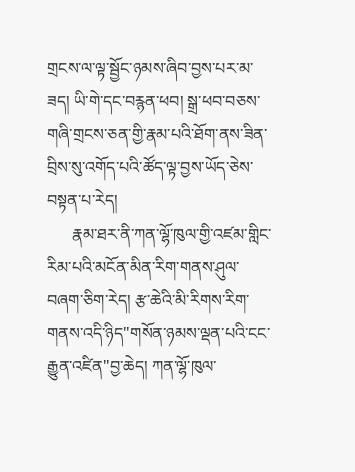གྲངས་ལ་ལྟ་སྦྱོང་ཉམས་ཞིབ་བྱས་པར་མ་ཟད། ཡི་གེ་དང་བརྙན་ཕབ། སྒྲ་ཕབ་བཅས་གཞི་གྲངས་ཅན་གྱི་རྣམ་པའི་ཐོག་ནས་ཟིན་བྲིས་སུ་འགོད་པའི་ཚོད་ལྟ་བྱས་ཡོད་ཅེས་བསྟན་པ་རེད།
      རྣམ་ཐར་ནི་ཀན་ལྷོ་ཁུལ་གྱི་འཛམ་གླིང་རིམ་པའི་མངོན་མིན་རིག་གནས་ཤུལ་བཞག་ཅིག་རེད། རྩ་ཆེའི་མི་རིགས་རིག་གནས་འདི་ཉིད"གསོན་ཉམས་ལྡན་པའི་ངང་རྒྱུན་འཛིན"བྱ་ཆེད། ཀན་ལྷོ་ཁུལ་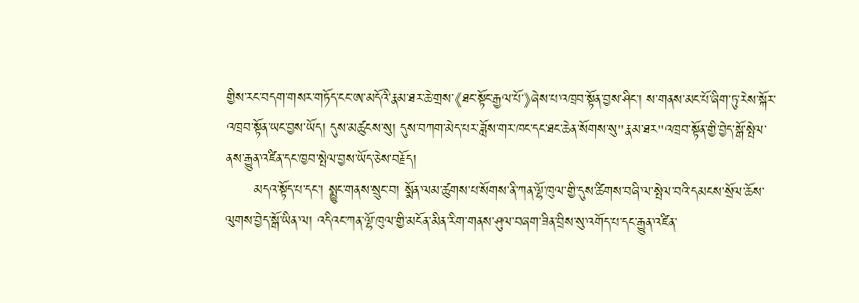གྱིས་རང་བདག་གསར་གཏོད་ངང་ཨ་མདོའི་རྣམ་ཐར་ཆེ་གྲས་《ཐང་སྟོང་རྒྱལ་པོ་》ཞེས་པ་འཁྲབ་སྟོན་བྱས་ཤིང་། ས་གནས་མང་པོ་ཞིག་ཏུ་རེས་སྐོར་འཁྲབ་སྟོན་ཡང་བྱས་ཡོད། དུས་མཚུངས་སུ། དུས་བཀག་མེད་པར་ཟློས་གར་ཁང་དང་ཐང་ཆེན་སོགས་སུ"རྣམ་ཐར"འཁྲབ་སྟོན་གྱི་བྱེད་སྒོ་སྤེལ་ནས་རྒྱུན་འཛིན་དང་ཁྱབ་སྤེལ་བྱས་ཡོད་ཅེས་བརྗོད།
      མདའ་སྟོད་པ་དང་། སྨྱུང་གནས་སྲུང་བ། སྨོན་ལམ་ཚུགས་པ་སོགས་ནི་ཀན་ལྷོ་ཁུལ་གྱི་དུས་ཚིགས་བཞི་ལ་སྤེལ་བའི་དམངས་སྲོལ་ཆོས་ལུགས་བྱེད་སྒོ་ཡིན་ལ། འདིའང་ཀན་ལྷོ་ཁུལ་གྱི་མངོན་མིན་རིག་གནས་ཤུལ་བཞག་ཟིན་བྲིས་སུ་འགོད་པ་དང་རྒྱུན་འཛིན་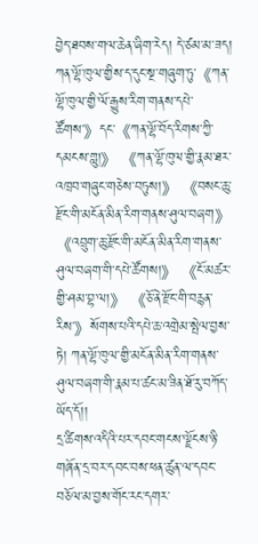བྱེད་ཐབས་གལ་ཆེན་ཞིག་རེད། དེ་ཙམ་མ་ཟད། ཀན་ལྷོ་ཁུལ་གྱིས་ད་དུང་སྔ་གཞུག་ཏུ་《ཀན་ལྷོ་ཁུལ་གྱི་ལོ་རྒྱུས་རིག་གནས་དཔེ་ཚོགས་》དང་《ཀན་ལྷོ་བོད་རིགས་ཀྱི་དམངས་གླུ།》 《ཀན་ལྷོ་ཁུལ་གྱི་རྣམ་ཐར་འཁྲབ་གཞུང་གཅེས་བཏུས།》 《བསང་ཆུ་རྫོང་གི་མངོན་མིན་རིག་གནས་ཤུལ་བཞག》 《འབྲུག་ཆུ་རྫོང་གི་མངོན་མིན་རིག་གནས་ཤུལ་བཞག་གི་དཔེ་ཚོགས།》 《ངོ་མཚར་གྱི་ཤམ་བྷ་ལ།》 《ཅོ་ནེ་རྫོང་གི་བརྙན་རིས་》སོགས་པའི་དཔེ་ཆ་འགྲེམ་སྤེལ་བྱས་ཏེ། ཀན་ལྷོ་ཁུལ་གྱི་མངོན་མིན་རིག་གནས་ཤུལ་བཞག་གི་རྣམ་པ་ཚང་མ་ཟིན་ཐོ་རུ་བཀོད་ཡོད་དོ།།
དྲ་ཚིགས་འདིའི་པར་དབང་གངས་ལྗོངས་ཉི་གཞོན་དྲ་བར་དབང་བས་ཕན་ཚུན་ལ་དབང་བཅོལ་མ་བྱས་གོང་རང་དགར་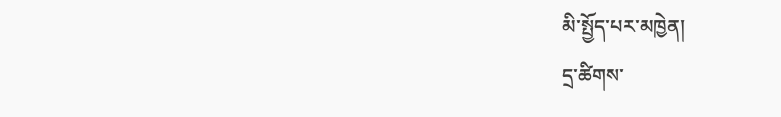མི་སྤྱོད་པར་མཁྱེན།
དྲ་ཚིགས་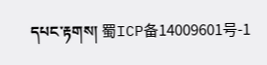དཔང་རྟགས། 蜀ICP备14009601号-1